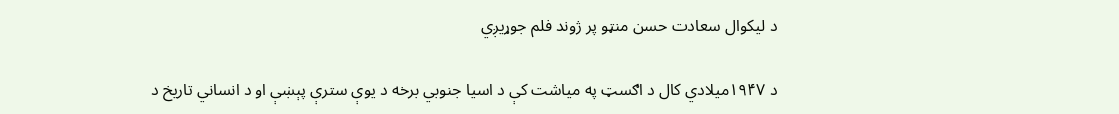د لیکوال سعادت حسن منټو پر ژوند فلم جوړیږي

د ۱۹۴۷میلادي کال د اګسټ په میاشت کې د اسیا جنوبي برخه د یوې سترې پېښې او د انساني تاریخ د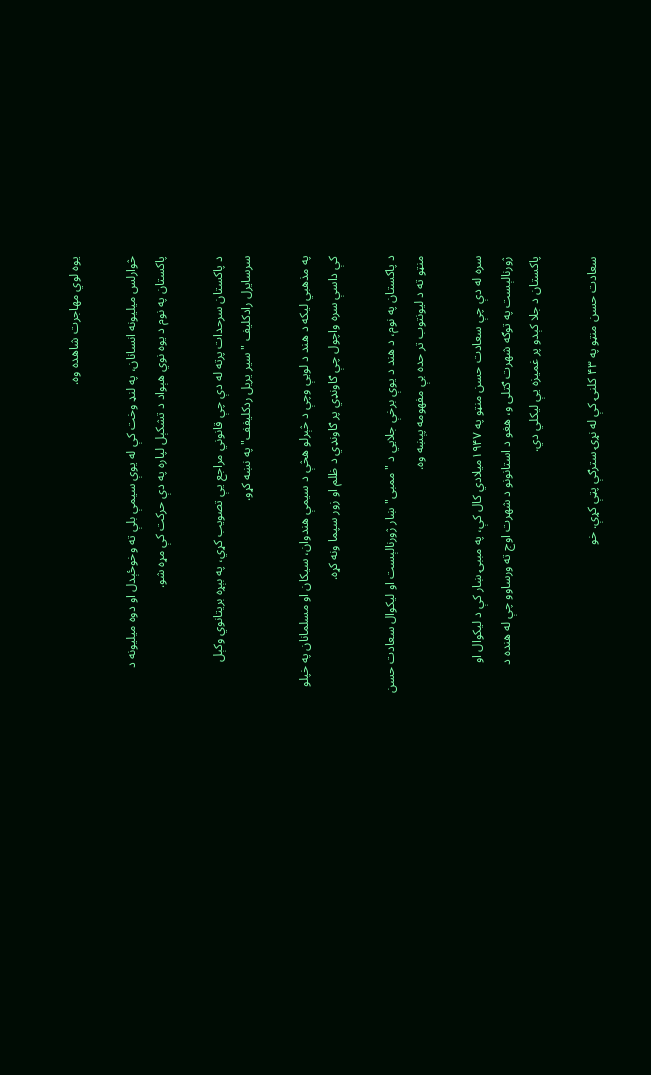یوه لوي مهاجرت شاهده وه.

څوارلس میلیونه انسانان، په لنډ وخت کې له یوې سیمې بلې ته وخوځېدل او دوه میلیونه د پاکستان په نوم د یوه نوي هېواد د تشکېل لپاره په دې حرکت کې مړه شو.

د پاکستان سرحدات پرته له دې چې قانوني مراجع يې تصویب کړي، په بېړه بریتانوي وکېل سرسایرل رادکلیف "سیر یریل ردکلیفف" په نښه کړو.

په مذهبي لیکه د هند د لویې وچې د څېرلو هڅې د سیمې هندوان، سیکان او مسلمانان په خپلو کې داسې سره واچول چې ګاونډي پر ګاونډي د ظلم او زور سپما ونه کړه.

د پاکستان په نوم، د هند د یوې برخې جلايي د "ممبی" ښار ژورنالېست او لیکوال سعادت حسن منټو ته د لیونتوب تر حده بې مفهومه پېښه وه.

سره له دې چې سعادت حسن منټو په ۱۹۴۷میلادي کال کې، په مببۍ ښار کې د لیکوال او ژورنالېست په توګه شهرت ګتلی و، هغو د استانونو د شهرت اوج ته ورساوو چې له هنده د پاکستان د جلا کېدو پر غمیزه یې لیکلي دي.

سعادت حسن منټو په ۴۳ کلنۍ کې له نړۍ سترګې پټې کړې. خو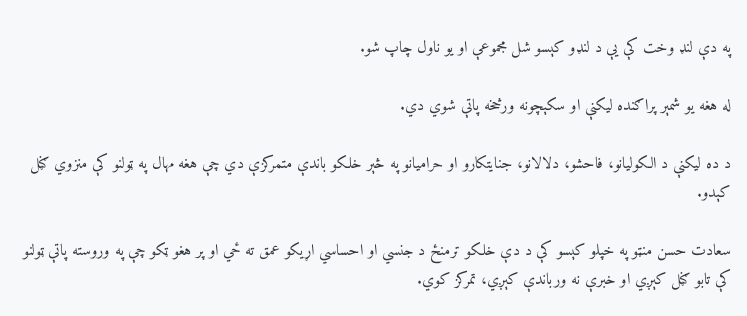په دې لنډ وخت کې یې د لنډو کېسو شل مجموعې او یو ناول چاپ شو.

له هغه یو شمېر پراګنده لیکنې او سکېچونه ورڅخه پاتې شوي دي.

د ده لیکنې د الکولیانو، فاحشو، دلالانو، جنایتکارو او حرامیانو په څېر خلکو باندې متمرکزې دي چې هغه مهال په ټولنو کې منزوي ګڼل کېدو.

سعادت حسن منټو په خپلو کېسو کې د دې خلکو ترمنځ د جنسي او احساسي اړیکو عمق ته ځي او پر هغو ټکو چې په وروسته پاتې ټولنو کې تابو ګڼل کېږي او خبرې نه ورباندې کېږي، تمرکز کوي.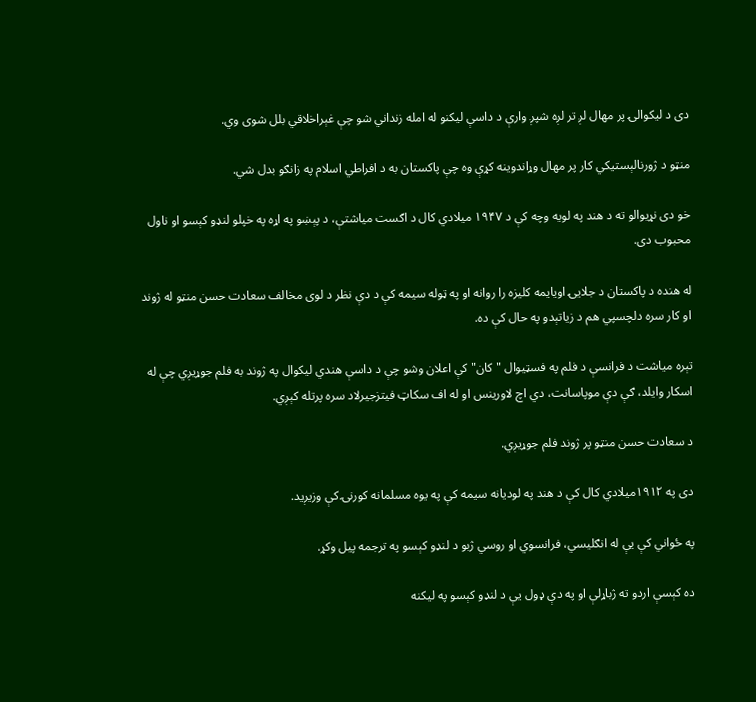دی د لیکوالۍ پر مهال لږ تر لږه شپږ وارې د داسې لیکنو له امله زنداني شو چې غېراخلاقي بلل شوی وي.

منټو د ژورنالېستیکي کار پر مهال وړاندوینه کړې وه چې پاکستان به د افراطي اسلام په زانګو بدل شي.

خو دی نړیوالو ته د هند په لویه وچه کې د ۱۹۴۷ میلادي کال د اګست میاشتې، د پېښو په اړه په خپلو لنډو کېسو او ناول محبوب دی.

له هنده د پاکستان د جلايۍ اویایمه کلیزه را روانه او په ټوله سیمه کې د دې نظر د لوی مخالف سعادت حسن منټو له ژوند او کار سره دلچسپي هم د زیاتېدو په حال کې ده.

تېره میاشت د فرانسې د فلم په فسټیوال "کان" کې اعلان وشو چې د داسې هندي لیکوال په ژوند به فلم جوړیږي چې له اسکار وایلد، ګې دې موپاسانت، دي اچ لاورینس او له اف سکاټ فیتزجیرلاد سره پرتله کېږي.

د سعادت حسن منټو پر ژوند فلم جوړیږي.

دی په ۱۹۱۲میلادي کال کې د هند په لودیانه سیمه کې په یوه مسلمانه کورنۍ کې وزیږید.

په ځواني کې یې له انګلیسي، فرانسوي او روسي ژبو د لنډو کېسو په ترجمه پيل وکړ.

ده کېسې اردو ته ژباړلې او په دې ډول یې د لنډو کېسو په لیکنه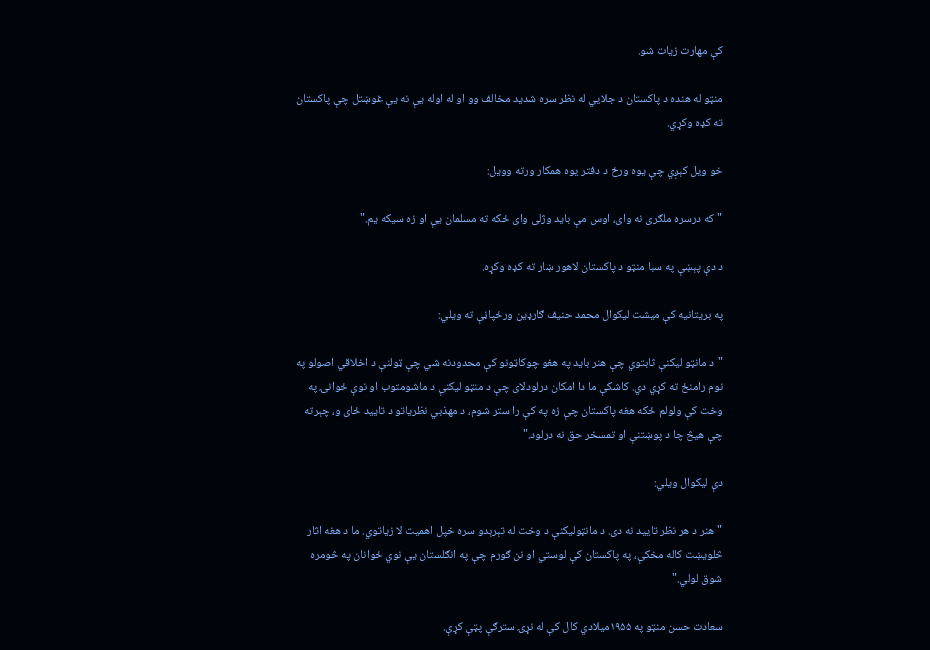کې مهارت زیات شو.

منټو له هنده د پاکستان د جلايي له نظر سره شدید مخالف وو او له اوله یې نه يې غوښتل چې پاکستان ته کډه وکړي.

خو ویل کېږي چې یوه ورځ د دفتر یوه همکار ورته وویل:

"که درسره ملګری نه وای، اوس مې باید وژلی وای ځکه ته مسلمان یې او زه سیکه یم."

د دې پېښې په سبا منټو د پاکستان لاهور ښار ته کډه وکړه.

په بریتانیه کې میشت لیکوال محمد حنیف ګارډین ورځپاڼې ته ویلي:

"د مانټو لیکنې ثابتوي چې هنر باید په هغو چوکاټونو کې محدودنه شي چې ټولنې د اخلاقي اصولو په نوم رامنځ ته کړي دي. کاشکې ما دا امکان درلودلای چې د منټو لیکنې د ماشومتوب او نوې ځوانۍ په وخت کې ولولم ځکه هغه پاکستان چې زه په کې را ستر شوم، د مهذبي نظریاتو د تایید ځای و، چېرته چې هیڅ چا د پوښتنې او تمسخر حق نه درلود."

دې لیکوال ویلي:

"هنر د هر نظر تایید نه دی. د مانټولیکنې د وخت له تېرېدو سره خپل اهمیت لا زیاتوي. ما د هغه اثار څلویښت کاله مخکې، په پاکستان کې لوستي او نن ګورم چې په انګلستان یې نوي ځوانان په څومره شوق لولي."

سعادت حسن منټو په ۱۹۵۵میلادي کال کې له نړۍ سترګې پټې کړې.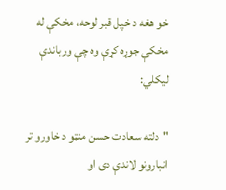خو هغه د خپل قبر لوحه، مخکې له مخکې جوړه کړې وه چې ورباندې لیکلي:

"دلته سعادت حسن منټو د خاورو تر انبارونو لاندې دی او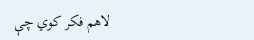لاهم فکر کوي چې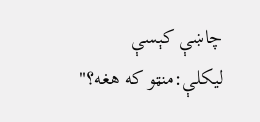چاښې کېسې لیکلې:منټو که هغه؟"